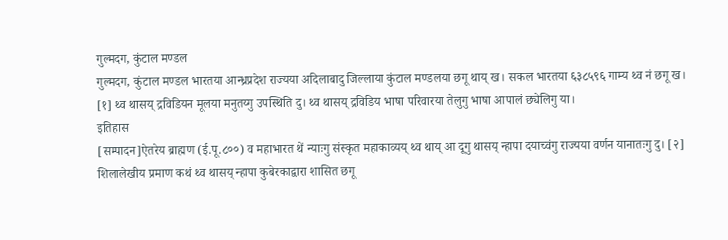गुल्मदग, कुंटाल मण्डल
गुल्मदग, कुंटाल मण्डल भारतया आन्ध्रप्रदेश राज्यया अदिलाबादु जिल्लाया कुंटाल मण्डलया छगू थाय् ख। सकल भारतया ६३८५९६ गाम्य थ्व नं छगू ख। [१] थ्व थासय् द्रविडियन मूलया मनुतय्गु उपस्थिति दु। थ्व थासय् द्रविडिय भाषा परिवारया तेलुगु भाषा आपालं छ्येलिगु या।
इतिहास
[सम्पादन]ऐतरेय ब्राह्मण (ई.पू.८००) व महाभारत थें न्याःगु संस्कृत महाकाव्यय् थ्व थाय् आ दूगु थासय् न्हापा दयाच्वंगु राज्यया वर्णन यानातःगु दु। [२]
शिलालेखीय प्रमाण कथं थ्व थासय् न्हापा कुबेरकाद्वारा शासित छगू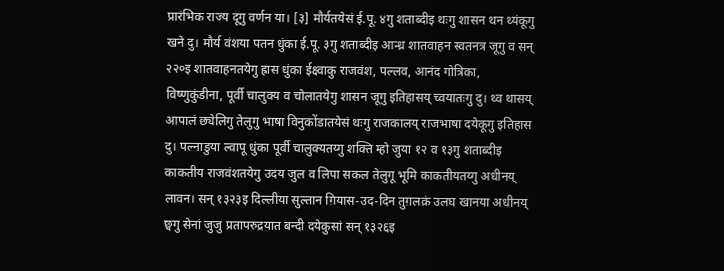प्रारंभिक राज्य दूगु वर्णन या। [३] मौर्यतयेसं ई.पू. ४गु शताब्दीइ थःगु शासन थन थ्यंकूगु खने दु। मौर्य वंशया पतन धुंका ई.पू. ३गु शताब्दीइ आन्ध्र शातवाहन स्वतनत्र जूगु व सन् २२०इ शातवाहनतयेगु ह्रास धुंका ईक्ष्वाकु राजवंश, पल्लव, आनंद गोत्रिका, विष्णुकुंडीना, पूर्वी चालुक्य व चोलातयेगु शासन जूगु इतिहासय् च्वयातःगु दु। थ्व थासय् आपालं छ्येलिगु तेलुगु भाषा विनुकोंडातयेसं थःगु राजकालय् राजभाषा दयेकूगु इतिहास दु। पल्नाडुया ल्वापू धुंका पूर्वी चालुक्यतय्गु शक्ति म्हो जुया १२ व १३गु शताब्दीइ काकतीय राजवंशतयेगु उदय जुल व लिपा सकल तेलुगू भूमि काकतीयतय्गु अधीनय् लावन। सन् १३२३इ दिल्लीया सुल्तान ग़ियास-उद-दिन तुग़लक़ं उलघ खानया अधीनय् छ्वगु सेनां जुजु प्रतापरुद्रयात बन्दी दयेकुसां सन् १३२६इ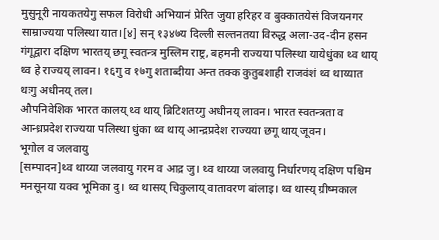मुसुनूरी नायकतयेगु सफल विरोधी अभियानं प्रेरित जुया हरिहर व बुक्कातयेसं विजयनगर साम्राज्यया पलिस्था यात।[४] सन् १३४७य दिल्ली सल्तनतया विरुद्ध अला-उद-दीन हसन गंगूद्वारा दक्षिण भारतय् छगू स्वतन्त्र मुस्लिम राष्ट्र, बहमनी राज्यया पलिस्था यायेधुंका थ्व थाय् थ्व हे राज्यय् लावन। १६गु व १७गु शताब्दीया अन्त तक्क कुतुबशाही राजवंशं थ्व थाय्यात थःगु अधीनय् तल।
औपनिवेशिक भारत कालय् थ्व थाय् ब्रिटिशतय्गु अधीनय् लावन। भारत स्वतन्त्रता व आन्ध्रप्रदेश राज्यया पलिस्था धुंका थ्व थाय् आन्द्रप्रदेश राज्यया छगू थाय् जूवन।
भूगोल व जलवायु
[सम्पादन]थ्व थाय्या जलवायु गरम व आद्र जु। थ्व थाय्या जलवायु निर्धारणय् दक्षिण पश्चिम मनसूनया यक्व भूमिका दु। थ्व थासय् चिकुलाय् वातावरण बांलाइ। थ्व थास्य् ग्रीष्मकाल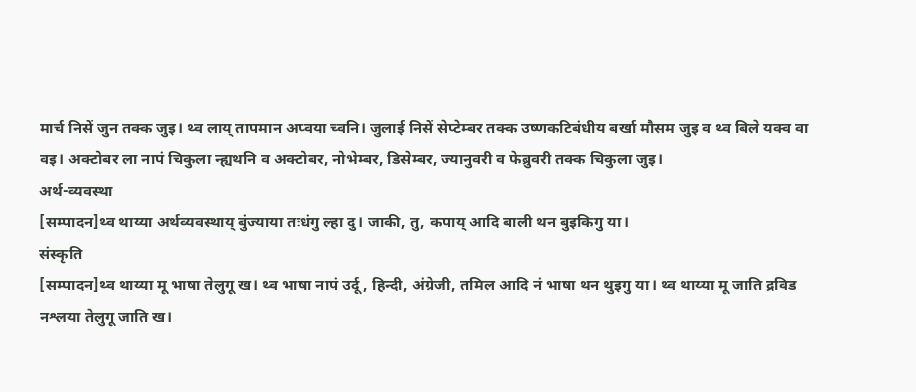मार्च निसें जुन तक्क जुइ। थ्व लाय् तापमान अप्वया च्वनि। जुलाई निसें सेप्टेम्बर तक्क उष्णकटिबंधीय बर्खा मौसम जुइ व थ्व बिले यक्व वा वइ। अक्टोबर ला नापं चिकुला न्ह्यथनि व अक्टोबर, नोभेम्बर, डिसेम्बर, ज्यानुवरी व फेब्रुवरी तक्क चिकुला जुइ।
अर्थ-व्यवस्था
[सम्पादन]थ्व थाय्या अर्थव्यवस्थाय् बुंज्याया तःधंगु ल्हा दु। जाकी, तु, कपाय् आदि बाली थन बुइकिगु या।
संस्कृति
[सम्पादन]थ्व थाय्या मू भाषा तेलुगू ख। थ्व भाषा नापं उर्दू, हिन्दी, अंग्रेजी, तमिल आदि नं भाषा थन थुइगु या। थ्व थाय्या मू जाति द्रविड नश्लया तेलुगू जाति ख।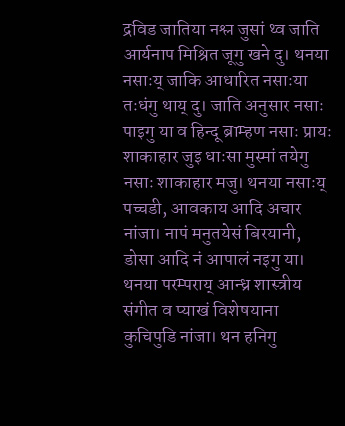द्रविड जातिया नश्ल जुसां थ्व जाति आर्यनाप मिश्रित जूगु खने दु। थनया नसाःय् जाकि आधारित नसाःया तःधंगु थाय् दु। जाति अनुसार नसाः पाइगु या व हिन्दू ब्राम्हण नसाः प्रायः शाकाहार जुइ धाःसा मुस्मां तयेगु नसाः शाकाहार मजु। थनया नसाःय् पच्चडी, आवकाय आदि अचार नांजा। नापं मनुतयेसं बिरयानी, डोसा आदि नं आपालं नइगु या। थनया परम्पराय् आन्ध्र शास्त्रीय संगीत व प्याखं विशेषयाना कुचिपुडि नांजा। थन हनिगु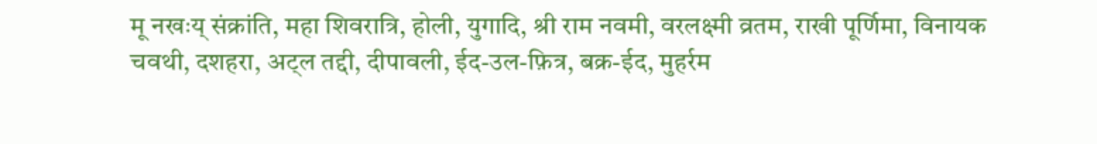मू नखःय् संक्रांति, महा शिवरात्रि, होली, युगादि, श्री राम नवमी, वरलक्ष्मी व्रतम, राखी पूर्णिमा, विनायक चवथी, दशहरा, अट्ल तद्दी, दीपावली, ईद-उल-फ़ित्र, बक्र-ईद, मुहर्रम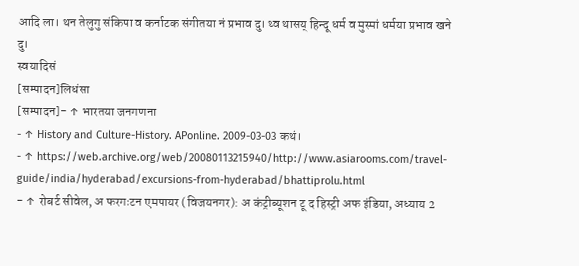आदि ला। थन तेलुगु संकिपा व कर्नाटक संगीतया नं प्रभाव दु। थ्व थासय् हिन्दू धर्म व मुस्मां धर्मया प्रभाव खने दु।
स्वयादिसं
[सम्पादन]लिधंसा
[सम्पादन]- ↑ भारतया जनगणना
- ↑ History and Culture-History. APonline. 2009-03-03 कथं।
- ↑ https://web.archive.org/web/20080113215940/http://www.asiarooms.com/travel-guide/india/hyderabad/excursions-from-hyderabad/bhattiprolu.html
- ↑ रोबर्ट सीवेल, अ फरगःटन एमपायर (विजयनगर): अ कंट्रीब्यूशन टू द हिस्ट्री अफ इंडिया, अध्याय 2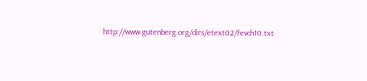http://www.gutenberg.org/dirs/etext02/fevch10.txt